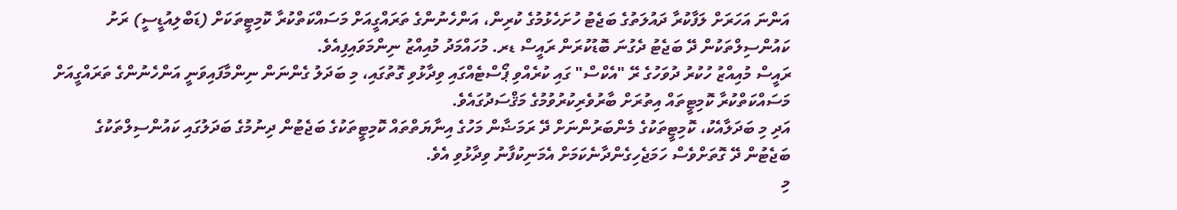އަންނަ އަހަރަށް ލަފާކުރާ ދައުލަތުގެ ބަޖެޓު ހުށަހެޅުމުގެ ކުރިން، އަންހެނުންގެ ތަރައްގީއަށް މަސައްކަތްކުރާ ކޮމިޓީތަކަށް (ޑަބްލިއުޑީސީ) ރަށު ކައުންސިލްތަކުން ދޭ ބަޖެޓު ދެގުނަ ބޮޑުކުރަން ރައީސް ޑރ. މުހައްމަދު މުއިއްޒު ނިންމަވައިފިއެވެ.
ރައީސް މުއިއްޒު ހުކުރު ދުވަހުގެ ރޭ "އެކްސް" ގައި ކުރެއްވި ޕޯސްޓެއްގައި ވިދާޅުވި ގޮތުގައި، މި ބަދަލު ގެންނަން ނިންމާފައިވަނީ އަންހެނުންގެ ތަރައްގީއަށް މަސައްކަތްކުރާ ކޮމިޓީތައް އިތުރަށް ބާރުވެރިކުރުވުމުގެ މަޤްސަދުގައެވެ.
އަދި މި ބަދަލާއެކު، ކޮމިޓީތަކުގެ މެންބަރުންނަށް ދޭ ރަމަޟާން މަހުގެ އިނާޔަތްތައް ކޮމިޓީތަކުގެ ބަޖެޓުން ދިނުމުގެ ބަދަލުގައި ކައުންސިލްތަކުގެ ބަޖެޓުން ދޭ ގޮތަށްވެސް ހަމަޖެހިގެންދާނެކަމަށް އެމަނިކުފާނު ވިދާޅުވި އެވެ.
މި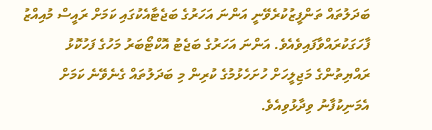ބަދަލުތައް ތަންފީޒުކުރެވޭނީ އަންނަ އަހަރުގެ ބަޖެޓާއެކުގައި ކަމަށް ރައީސް މުއިއްޒު ފާހަގަކުރައްވާފައިވެއެވެ. އަންނަ އަހަރުގެ ބަޖެޓު އޮކްޓޯބަރު މަހުގެ ފަހުކޮޅު ރައްޔިތުންގެ މަޖިލީހަށް ހުށަހެޅުމުގެ ކުރިން މި ބަދަލުތައް ގެނެވޭނެ ކަމަށް އެމަނިކުފާނު ވިދާޅުވިއެވެ.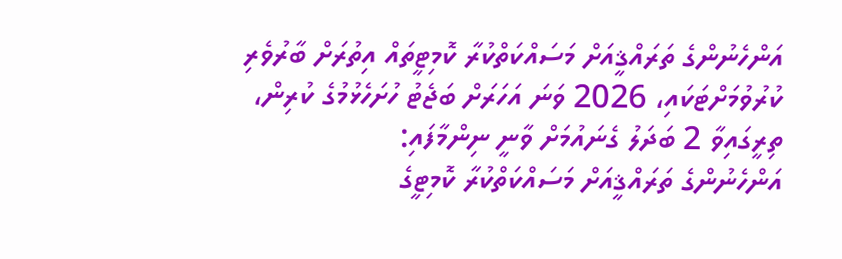އަންހެނުންގެ ތަރައްޤީއަށް މަސައްކަތްކުރާ ކޮމިޓީތައް އިތުރަށް ބާރުވެރި ކުރުވުމަށްޓަކައި، 2026 ވަނަ އަހަރަށް ބަޖެޓު ހުށަހެޅުމުގެ ކުރިން، ތިރީގައިވާ 2 ބަދަލު ގެނައުމަށް ވާނީ ނިންމާފައި:
އަންހެނުންގެ ތަރައްޤީއަށް މަސައްކަތްކުރާ ކޮމިޓީގެ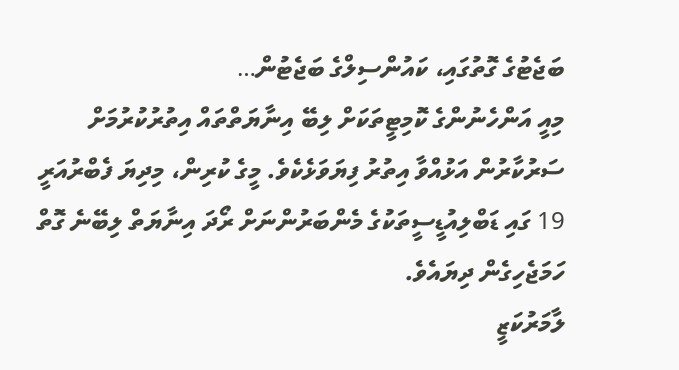ބަޖެޓުގެ ގޮތުގައި، ކައުންސިލްގެ ބަޖެޓުން…
މިއީ އަންހެނުންގެ ކޮމިޓީތަކަށް ލިބޭ އިނާޔަތްތައް އިތުރުކުރުމަށް ސަރުކާރުން އަޅުއްވާ އިތުރު ފިޔަވަޅެކެވެ. މީގެ ކުރިން، މިދިޔަ ފެބްރުއަރީ 19 ގައި ޑަބްލިއުޑީސީތަކުގެ މެންބަރުންނަށް ރޯދަ އިނާޔަތް ލިބޭނެ ގޮތް ހަމަޖެހިގެން ދިޔައެވެ.
ލާމަރުކަޒީ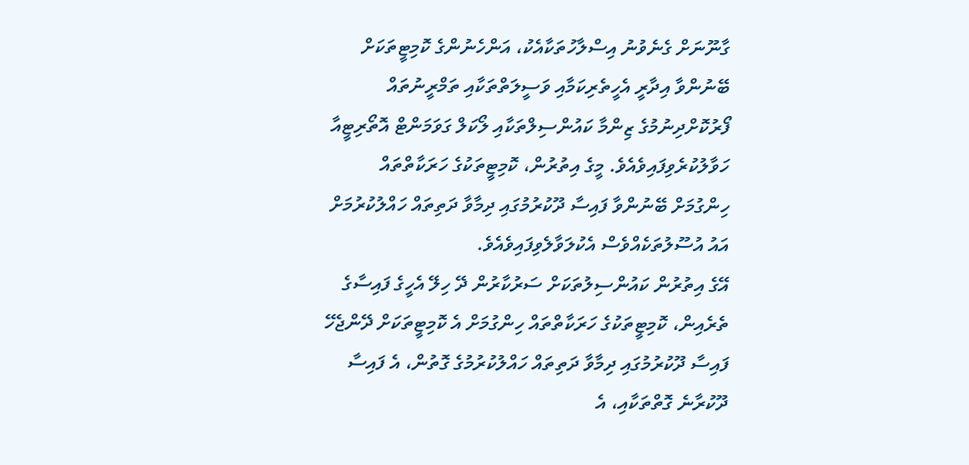ގާނޫނަށް ގެނެވުނު އިސްލާހުތަކާއެކު، އަންހެނުންގެ ކޮމިޓީތަކަށް ބޭނުންވާ އިދާރީ އެހީތެރިކަމާއި ވަސީލަތްތަކާއި ތަމްރީނުތައް ފޯރުކޮށްދިނުމުގެ ޒިންމާ ކައުންސިލްތަކާއި ލޯކަލް ގަވަމަންޓް އޮތޯރިޓީއާ ހަވާލުކުރެވިފައިވެއެވެ. މީގެ އިތުރުން، ކޮމިޓީތަކުގެ ހަރަކާތްތައް ހިންގުމަށް ބޭނުންވާ ފައިސާ ދޫކުރުމުގައި ދިމާވާ ދަތިތައް ހައްލުކުރުމަށް އައު އުސޫލުތަކެއްވެސް އެކުލަވާލެވިފައިވެއެވެ.
އޭގެ އިތުރުން ކައުންސިލުތަކަށް ސަރުކާރުން ދޭ ހިލޭ އެހީގެ ފައިސާގެ ތެރެއިން، ކޮމިޓީތަކުގެ ހަރަކާތްތައް ހިންގުމަށް އެ ކޮމިޓީތަކަށް ދޭންޖެހޭ ފައިސާ ދޫކުރުމުގައި ދިމާވާ ދަތިތައް ހައްލުކުރުމުގެ ގޮތުން، އެ ފައިސާ ދޫކުރާނެ ގޮތްތަކާއި، އެ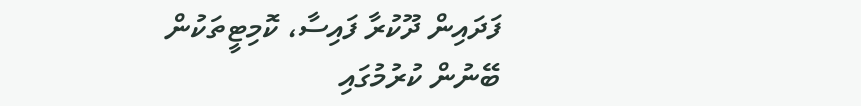ފަދައިން ދޫކުރާ ފައިސާ، ކޮމިޓީތަކުން ބޭނުން ކުރުމުގައި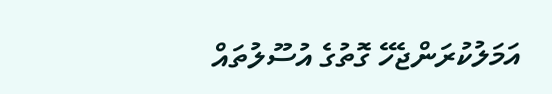އަމަލުކުރަންޖެހޭ ގޮތުގެ އުސޫލުތައް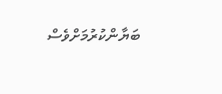ބަޔާންކުރުމަށްވެސް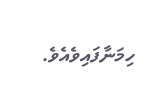ހިމަނާފައިވެއެވެ.